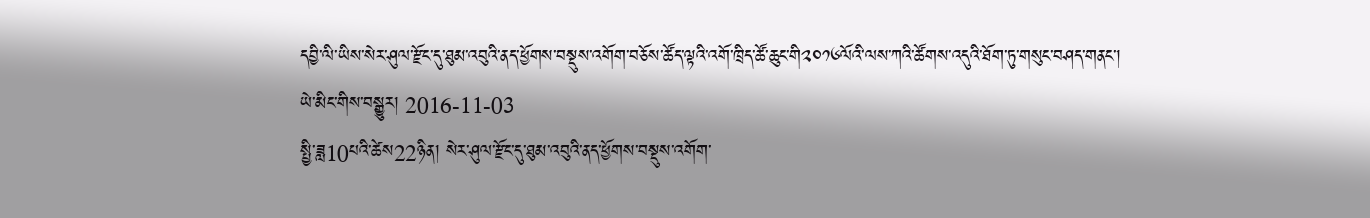དབྱི་ལི་ཡིས་སེར་ཤུལ་རྫོང་དུ་ཐུམ་འབུའི་ནད་ཕྱོགས་བསྡུས་འགོག་བཅོས་ཚོད་ལྟའི་འགོ་ཁྲིད་ཚོ་ཆུང་གི༢༠༡༦ལོའི་ལས་ཀའི་ཚོགས་འདུའི་ཐོག་ཏུ་གསུང་བཤད་གནང་།
ཡེ་མིང་གིས་བསྒྱུར། 2016-11-03
སྤྱི་ཟླ10པའི་ཚེས22ཉིན། སེར་ཤུལ་རྫོང་དུ་ཐུམ་འབུའི་ནད་ཕྱོགས་བསྡུས་འགོག་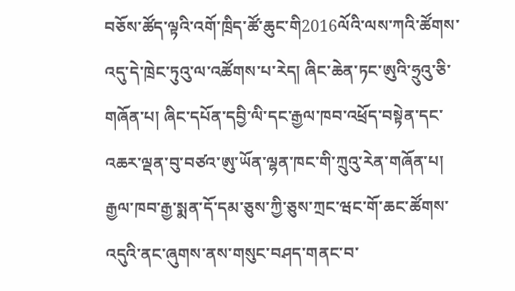བཅོས་ཚོད་ལྟའི་འགོ་ཁྲིད་ཚོ་ཆུང་གི2016ལོའི་ལས་ཀའི་ཚོགས་འདུ་དེ་ཁྲེང་ཏུའུ་ལ་འཚོགས་པ་རེད། ཞིང་ཆེན་ཏང་ཨུའི་ཧྲུའུ་ཅི་གཞོན་པ། ཞིང་དཔོན་དབྱི་ལི་དང་རྒྱལ་ཁབ་འཕྲོད་བསྟེན་དང་འཆར་ལྡན་བུ་བཙའ་ཨུ་ཡོན་ལྷན་ཁང་གི་ཀྲུའུ་རེན་གཞོན་པ། རྒྱལ་ཁབ་རྒྱ་སྨན་དོ་དམ་ཅུས་ཀྱི་ཅུས་ཀྲང་ཝང་གོ་ཆང་ཚོགས་འདུའི་ནང་ཞུགས་ནས་གསུང་བཤད་གནང་བ་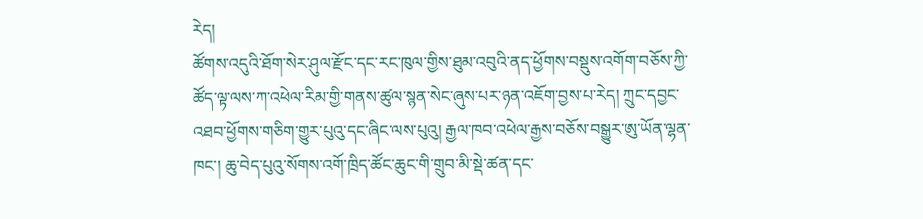རེད།
ཚོགས་འདུའི་ཐོག་སེར་ཤུལ་རྫོང་དང་རང་ཁུལ་གྱིས་ཐུམ་འབུའི་ནད་ཕྱོགས་བསྡུས་འགོག་བཅོས་ཀྱི་ཚོད་ལྟ་ལས་ཀ་འཕེལ་རིམ་གྱི་གནས་ཚུལ་སྙན་སེང་ཞུས་པར་ཉན་འཇོག་བྱས་པ་རེད། ཀྲུང་དབྱང་འཐབ་ཕྱོགས་གཅིག་གྱུར་པུའུ་དང་ཞིང་ལས་པུའུ། རྒྱལ་ཁབ་འཕེལ་རྒྱས་བཅོས་བསྒྱུར་ཨུ་ཡོན་ལྷན་ཁང་། ཆུ་བེད་པུའུ་སོགས་འགོ་ཁྲིད་ཚོང་ཆུང་གི་གྲུབ་མི་སྡེ་ཚན་དང་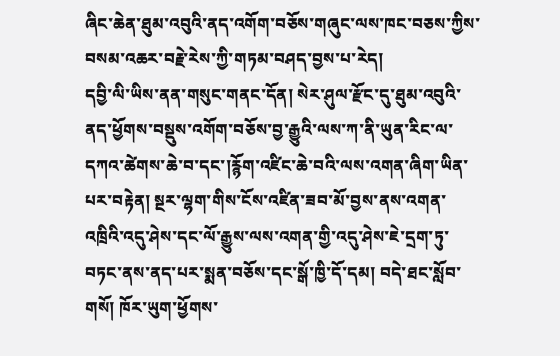ཞིང་ཆེན་ཐུམ་འབུའི་ནད་འགོག་བཅོས་གཞུང་ལས་ཁང་བཅས་ཀྱིས་བསམ་འཆར་བརྗེ་རེས་ཀྱི་གཏམ་བཤད་བྱས་པ་རེད།
དབྱི་ལི་ཡིས་ནན་གསུང་གནང་དོན། སེར་ཤུལ་རྫོང་དུ་ཐུམ་འབུའི་ནད་ཕྱོགས་བསྡུས་འགོག་བཅོས་བྱ་རྒྱུའི་ལས་ཀ་ནི་ཡུན་རིང་ལ་དཀའ་ཚེགས་ཆེ་བ་དང་།རྙོག་འཛིང་ཆེ་བའི་ལས་འགན་ཞིག་ཡིན་པར་བརྟེན། སྔར་ལྷག་གིས་ངོས་འཛིན་ཟབ་མོ་བྱས་ནས་འགན་འཁྲིའི་འདུ་ཤེས་དང་ལོ་རྒྱུས་ལས་འགན་གྱི་འདུ་ཤེས་ཇེ་དྲག་ཏུ་བཏང་ནས་ནད་པར་སྨན་བཅོས་དང་སྒོ་ཁྱི་དོ་དམ། བདེ་ཐང་སློབ་གསོ། ཁོར་ཡུག་ཕྱོགས་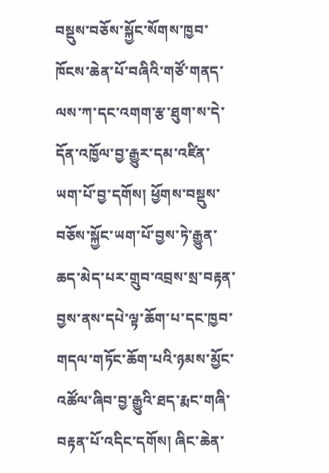བསྡུས་བཅོས་སྐྱོང་སོགས་ཁྱབ་ཁོངས་ཆེན་པོ་བཞིའི་གཙོ་གནད་ལས་ཀ་དང་འགག་རྩ་ཐུག་ས་དེ་དོན་འཁྱོལ་བྱ་རྒྱུར་དམ་འཛིན་ཡག་པོ་བྱ་དགོས། ཕྱོགས་བསྡུས་བཅོས་སྐྱོང་ཡག་པོ་བྱས་ཏེ་རྒྱུན་ཆད་མེད་པར་གྲུབ་འབྲས་སྲ་བརྟན་བྱས་ནས་དཔེ་ལྟ་ཆོག་པ་དང་ཁྱབ་གདལ་གཏོང་ཆོག་པའི་ཉམས་མྱོང་འཚོལ་ཞིབ་བྱ་རྒྱུའི་ཐད་རྨང་གཞི་བརྟན་པོ་འདིང་དགོས། ཞིང་ཆེན་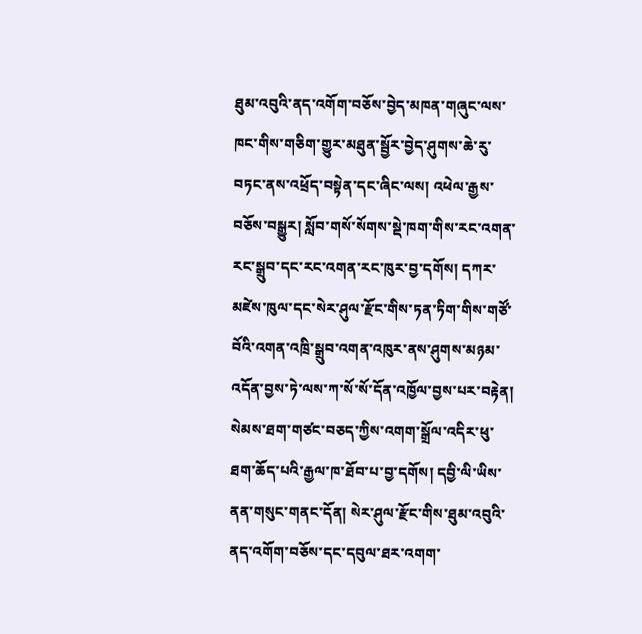ཐུམ་འབུའི་ནད་འགོག་བཅོས་བྱེད་མཁན་གཞུང་ལས་ཁང་གིས་གཅིག་གྱུར་མཐུན་སྦྱོར་བྱེད་ཤུགས་ཆེ་རུ་བཏང་ནས་འཕྲོད་བསྟེན་དང་ཞིང་ལས། འཕེལ་རྒྱས་བཅོས་བསྒྱུར། སློབ་གསོ་སོགས་སྡེ་ཁག་གིས་རང་འགན་རང་སྒྲུབ་དང་རང་འགན་རང་ཁུར་བྱ་དགོས། དཀར་མཛེས་ཁུལ་དང་སེར་ཤུལ་རྫོང་གིས་ཏན་ཏིག་གིས་གཙོ་བོའི་འགན་འཁྲི་སྒྲུབ་འགན་འཁུར་ནས་ཤུགས་མཉམ་འདོན་བྱས་ཏེ་ལས་ཀ་སོ་སོ་དོན་འཁྱོལ་བྱས་པར་བརྟེན། སེམས་ཐག་གཙང་བཅད་ཀྱིས་འགག་སྒྲོལ་འདིར་ཕུ་ཐག་ཆོད་པའི་རྒྱལ་ཁ་ཐོབ་པ་བྱ་དགོས། དབྱི་ལི་ཡིས་ནན་གསུང་གནང་དོན། སེར་ཤུལ་རྫོང་གིས་ཐུམ་འབུའི་ནད་འགོག་བཅོས་དང་དབུལ་ཐར་འགག་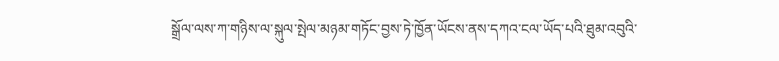སྒྲོལ་ལས་ཀ་གཉིས་ལ་སྐུལ་སྤེལ་མཉམ་གཏོང་བྱས་ཏེ་ཁྱོན་ཡོངས་ནས་དཀའ་ངལ་ཡོད་པའི་ཐུམ་འབུའི་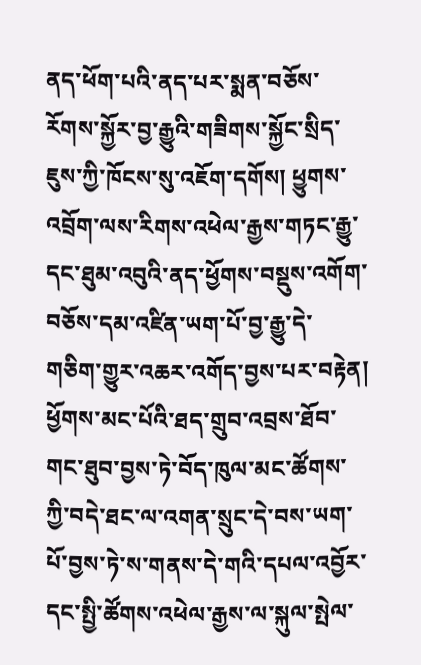ནད་ཕོག་པའི་ནད་པར་སྨན་བཅོས་རོགས་སྐྱོར་བྱ་རྒྱུའི་གཟིགས་སྐྱོང་སྲིད་ཇུས་ཀྱི་ཁོངས་སུ་འཇོག་དགོས། ཕྱུགས་འབྲོག་ལས་རིགས་འཕེལ་རྒྱས་གཏང་རྒྱུ་དང་ཐུམ་འབུའི་ནད་ཕྱོགས་བསྡུས་འགོག་བཅོས་དམ་འཛིན་ཡག་པོ་བྱ་རྒྱུ་དེ་གཅིག་གྱུར་འཆར་འགོད་བྱས་པར་བརྟེན། ཕྱོགས་མང་པོའི་ཐད་གྲུབ་འབྲས་ཐོབ་གང་ཐུབ་བྱས་ཏེ་བོད་ཁུལ་མང་ཚོགས་ཀྱི་བདེ་ཐང་ལ་འགན་སྲུང་དེ་བས་ཡག་པོ་བྱས་ཏེ་ས་གནས་དེ་གའི་དཔལ་འབྱོར་དང་སྤྱི་ཚོགས་འཕེལ་རྒྱས་ལ་སྐུལ་སྤེལ་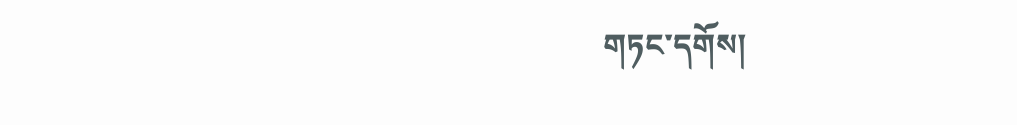གཏང་དགོས།